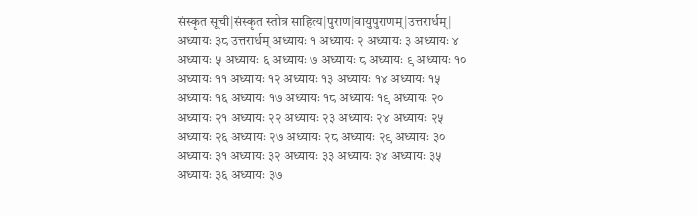संस्कृत सूची|संस्कृत स्तोत्र साहित्य|पुराण|वायुपुराणम्|उत्तरार्धम्| अध्यायः ३८ उत्तरार्धम् अध्यायः १ अध्यायः २ अध्यायः ३ अध्यायः ४ अध्यायः ५ अध्यायः ६ अध्यायः ७ अध्यायः ८ अध्यायः ९ अध्यायः १० अध्यायः ११ अध्यायः १२ अध्यायः १३ अध्यायः १४ अध्यायः १५ अध्यायः १६ अध्यायः १७ अध्यायः १८ अध्यायः १९ अध्यायः २० अध्यायः २१ अध्यायः २२ अध्यायः २३ अध्यायः २४ अध्यायः २५ अध्यायः २६ अध्यायः २७ अध्यायः २८ अध्यायः २९ अध्यायः ३० अध्यायः ३१ अध्यायः ३२ अध्यायः ३३ अध्यायः ३४ अध्यायः ३५ अध्यायः ३६ अध्यायः ३७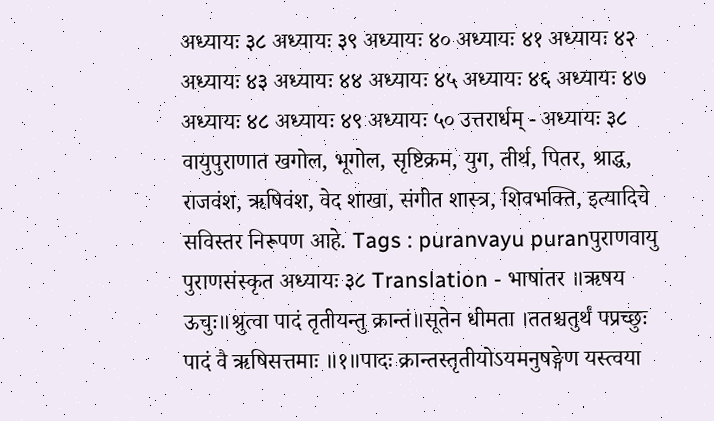अध्यायः ३८ अध्यायः ३९ अध्यायः ४० अध्यायः ४१ अध्यायः ४२ अध्यायः ४३ अध्यायः ४४ अध्यायः ४५ अध्यायः ४६ अध्यायः ४७ अध्यायः ४८ अध्यायः ४९ अध्यायः ५० उत्तरार्धम् - अध्यायः ३८ वायुपुराणात खगोल, भूगोल, सृष्टिक्रम, युग, तीर्थ, पितर, श्राद्ध, राजवंश, ऋषिवंश, वेद शाखा, संगीत शास्त्र, शिवभक्ति, इत्यादिचे सविस्तर निरूपण आहे. Tags : puranvayu puranपुराणवायु पुराणसंस्कृत अध्यायः ३८ Translation - भाषांतर ॥ऋषय ऊचुः॥श्रुत्वा पादं तृतीयन्तु क्रान्तं॥सूतेन धीमता ।ततश्चतुर्थं पप्रच्छुः पादं वै ऋषिसत्तमाः ॥१॥पादः क्रान्तस्तृतीयोऽयमनुषङ्गेण यस्त्वया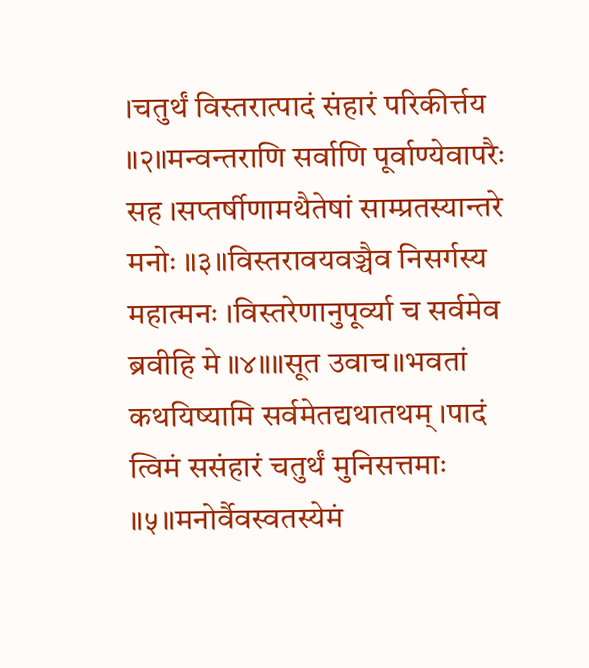।चतुर्थं विस्तरात्पादं संहारं परिकीर्त्तय ॥२॥मन्वन्तराणि सर्वाणि पूर्वाण्येवापरैः सह ।सप्तर्षीणामथैतेषां साम्प्रतस्यान्तरे मनोः ॥३॥विस्तरावयवञ्चैव निसर्गस्य महात्मनः ।विस्तरेणानुपूर्व्या च सर्वमेव ब्रवीहि मे ॥४॥॥सूत उवाच॥भवतां कथयिष्यामि सर्वमेतद्यथातथम् ।पादं त्विमं ससंहारं चतुर्थं मुनिसत्तमाः ॥५॥मनोर्वैवस्वतस्येमं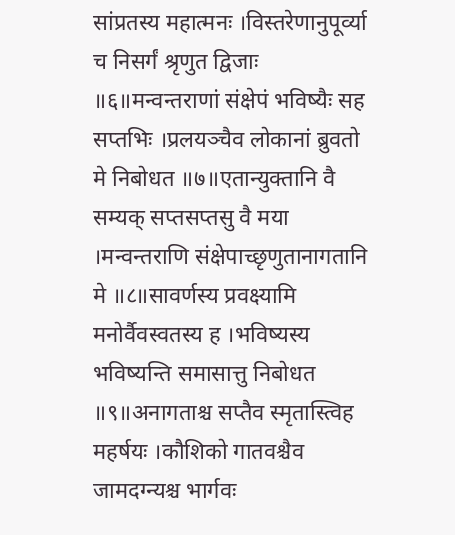सांप्रतस्य महात्मनः ।विस्तरेणानुपूर्व्या च निसर्गं श्रृणुत द्विजाः ॥६॥मन्वन्तराणां संक्षेपं भविष्यैः सह सप्तभिः ।प्रलयञ्चैव लोकानां ब्रुवतो मे निबोधत ॥७॥एतान्युक्तानि वै सम्यक् सप्तसप्तसु वै मया ।मन्वन्तराणि संक्षेपाच्छृणुतानागतानि मे ॥८॥सावर्णस्य प्रवक्ष्यामि मनोर्वैवस्वतस्य ह ।भविष्यस्य भविष्यन्ति समासात्तु निबोधत ॥९॥अनागताश्च सप्तैव स्मृतास्त्विह महर्षयः ।कौशिको गातवश्चैव जामदग्न्यश्च भार्गवः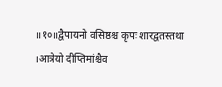॥१०॥द्वैपायनो वसिष्ठश्च कृपः शारद्वतस्तथा ।आत्रेयो दीप्तिमांश्चैव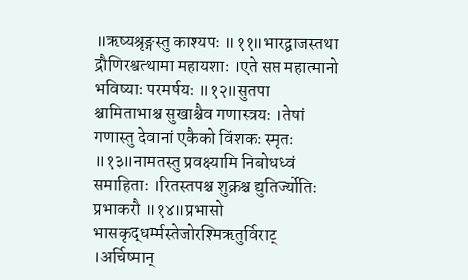॥ऋष्यश्रृङ्गस्तु काश्यपः ॥११॥भारद्वाजस्तथा द्रौणिरश्वत्थामा महायशाः ।एते सप्त महात्मानो भविष्याः परमर्षयः ॥१२॥सुतपा श्चामिताभाश्च सुखाश्चैव गणास्त्रयः ।तेषां गणास्तु देवानां एकैको विंशकः स्मृतः ॥१३॥नामतस्तु प्रवक्ष्यामि निबोधध्वं समाहिताः ।रितस्तपश्च शुक्रश्च द्युतिर्ज्योतिः प्रभाकरौ ॥१४॥प्रभासो भासकृद्धर्म्मस्तेजोरश्मिऋतुर्विराट् ।अर्चिष्मान्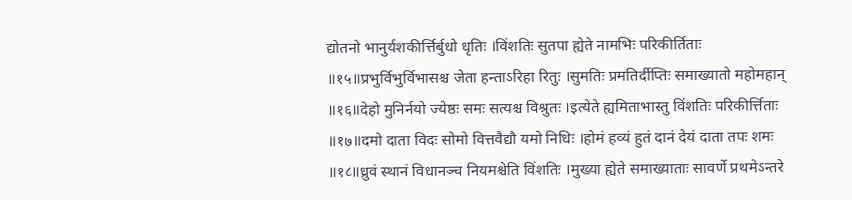द्योतनो भानुर्यशकीर्त्तिर्बुधो धृतिः ।विंशतिः सुतपा ह्येते नामभिः परिकीर्तिताः ॥१५॥प्रभुर्विभुर्विभासश्च जेता हन्ताऽरिहा रितुः ।सुमतिः प्रमतिर्दीप्तिः समाख्यातो महोमहान् ॥१६॥देहो मुनिर्नयो ज्येष्ठः समः सत्यश्च विश्रुतः ।इत्येते ह्यमिताभास्तु विंशतिः परिकीर्त्तिताः ॥१७॥दमो दाता विदः सोमो वित्तवैद्यौ यमो निधिः ।होमं हव्यं हुतं दानं देयं दाता तपः शमः ॥१८॥ध्रुवं स्थानं विधानञ्च नियमश्चेति विंशतिः ।मुख्या ह्येते समाख्याताः सावर्णे प्रथमेऽन्तरे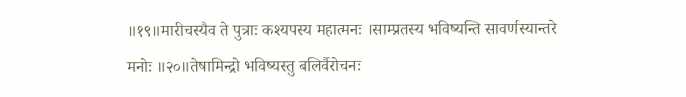॥१९॥मारीचस्यैव ते पुत्राः कश्यपस्य महात्मनः ।साम्प्रतस्य भविष्यन्ति सावर्णस्यान्तरे मनोः ॥२०॥तेषामिन्द्रो भविष्यस्तु बलिर्वैरोचनः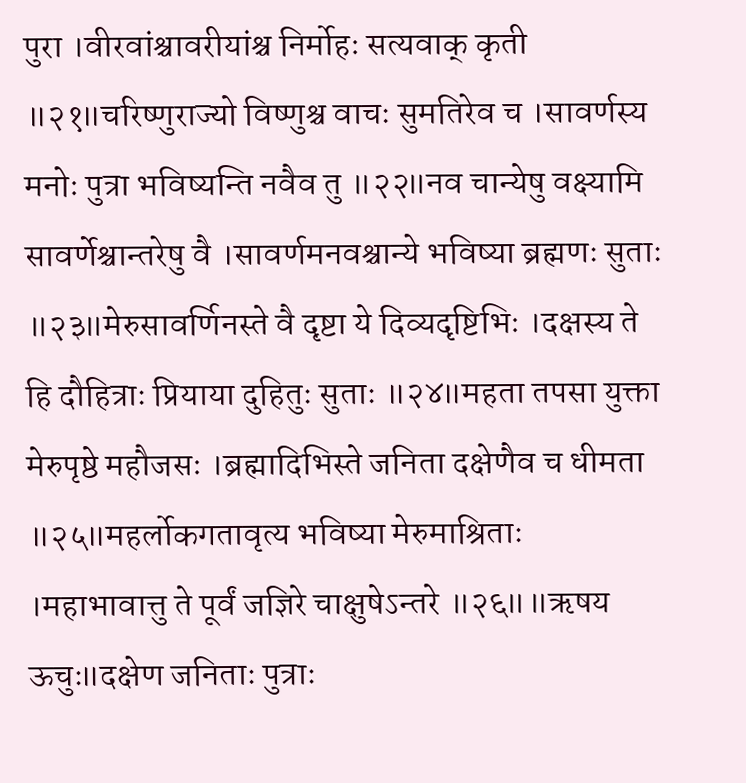पुरा ।वीरवांश्चावरीयांश्च निर्मोहः सत्यवाक् कृती ॥२१॥चरिष्णुराज्यो विष्णुश्च वाचः सुमतिरेव च ।सावर्णस्य मनोः पुत्रा भविष्यन्ति नवैव तु ॥२२॥नव चान्येषु वक्ष्यामि सावर्णेश्चान्तरेषु वै ।सावर्णमनवश्चान्ये भविष्या ब्रह्मणः सुताः ॥२३॥मेरुसावर्णिनस्ते वै दृष्टा ये दिव्यदृष्टिभिः ।दक्षस्य ते हि दौहित्राः प्रियाया दुहितुः सुताः ॥२४॥महता तपसा युक्ता मेरुपृष्ठे महौजसः ।ब्रह्मादिभिस्ते जनिता दक्षेणैव च धीमता ॥२५॥महर्लोकगतावृत्य भविष्या मेरुमाश्रिताः ।महाभावात्तु ते पूर्वं जज्ञिरे चाक्षुषेऽन्तरे ॥२६॥॥ऋषय ऊचुः॥दक्षेण जनिताः पुत्राः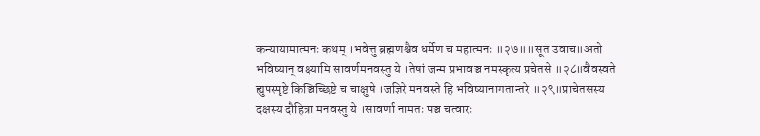कन्यायामात्मनः कथम् ।भवेत्तु ब्रह्मणश्चैव धर्मेण च महात्मनः ॥२७॥॥सूत उवाच॥अतो भविष्यान् वक्ष्यामि सावर्णमनवस्तु ये ।तेषां जन्म प्रभावञ्च नमस्कृत्य प्रचेतसे ॥२८॥वैवस्वते ह्युपस्पृष्टे किञ्चिच्छिष्टे च चाक्षुषे ।जज्ञिरे मनवस्ते हि भविष्यानागतान्तरे ॥२९॥प्राचेतसस्य दक्षस्य दौहित्रा मनवस्तु ये ।सावर्णा नामतः पञ्च चत्वारः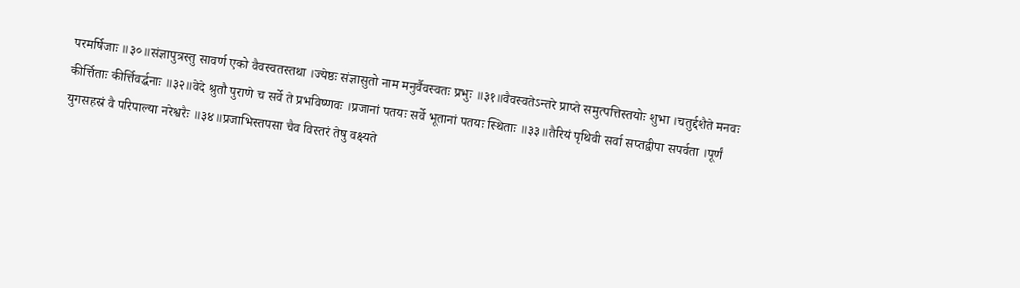परमर्षिजाः ॥३०॥संज्ञापुत्रस्तु सावर्ण एको वैवस्वतस्तथा ।ज्येष्ठः संज्ञासुतो नाम मनुर्वैवस्वतः प्रभुः ॥३१॥वैवस्वतेऽन्तरे प्राप्ते समुत्पत्तिस्तयोः शुभा ।चतुर्द्दशैते मनवः कीर्त्तिताः कीर्त्तिवर्द्धनाः ॥३२॥वेदे श्रुतौ पुराणे च सर्वे ते प्रभविष्णवः ।प्रजानां पतयः सर्वे भूतानां पतयः स्थिताः ॥३३॥तैरियं पृथिवी सर्वा सप्तद्वीपा सपर्वता ।पूर्णं युगसहस्रं वै परिपाल्या नरेश्वरैः ॥३४॥प्रजाभिस्तपसा चैव विस्तरं तेषु वक्ष्यते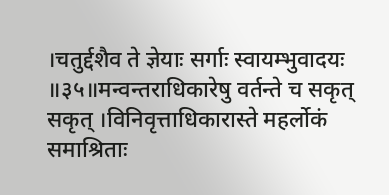।चतुर्द्दशैव ते ज्ञेयाः सर्गाः स्वायम्भुवादयः ॥३५॥मन्वन्तराधिकारेषु वर्तन्ते च सकृत् सकृत् ।विनिवृत्ताधिकारास्ते महर्लोकं समाश्रिताः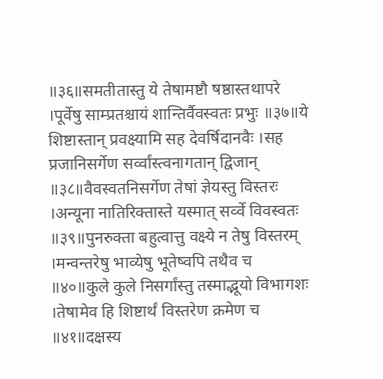॥३६॥समतीतास्तु ये तेषामष्टौ षष्ठास्तथापरे ।पूर्वेषु साम्प्रतश्चायं शान्तिर्वैवस्वतः प्रभुः ॥३७॥ये शिष्टास्तान् प्रवक्ष्यामि सह देवर्षिदानवैः ।सह प्रजानिसर्गेण सर्व्वांस्त्वनागतान् द्विजान् ॥३८॥वैवस्वतनिसर्गेण तेषां ज्ञेयस्तु विस्तरः ।अन्यूना नातिरिक्तास्ते यस्मात् सर्व्वे विवस्वतः ॥३९॥पुनरुक्ता बहुत्वात्तु वक्ष्ये न तेषु विस्तरम् ।मन्वन्तरेषु भाव्येषु भूतेष्वपि तथैव च ॥४०॥कुले कुले निसर्गांस्तु तस्माद्भूयो विभागशः ।तेषामेव हि शिष्टार्थं विस्तरेण क्रमेण च ॥४१॥दक्षस्य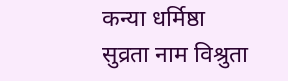कन्या धर्मिष्ठा सुव्रता नाम विश्रुता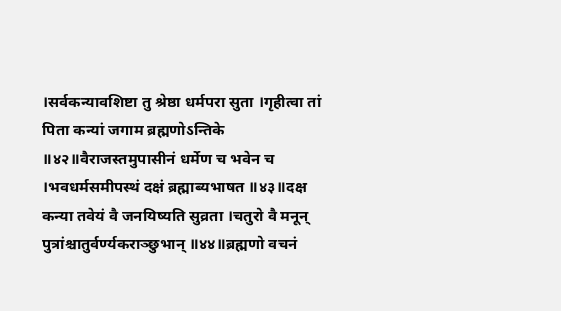।सर्वकन्यावशिष्टा तु श्रेष्ठा धर्मपरा सुता ।गृहीत्वा तां पिता कन्यां जगाम ब्रह्मणोऽन्तिके ॥४२॥वैराजस्तमुपासीनं धर्मेण च भवेन च ।भवधर्मसमीपस्थं दक्षं ब्रह्माब्यभाषत ॥४३॥दक्ष कन्या तवेयं वै जनयिष्यति सुव्रता ।चतुरो वै मनून् पुत्रांश्चातुर्वर्ण्यकराञ्छुभान् ॥४४॥ब्रह्मणो वचनं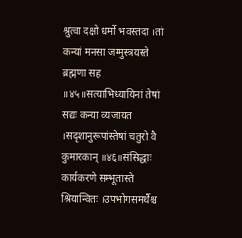श्रुत्वा दक्षो धर्मो भवस्तदा ।तां कन्यां मनसा जग्मुस्त्रयस्ते ब्रह्मणा सह ॥४५॥सत्याभिध्यायिनां तेषां सद्यः कन्या व्यजायत ।सदृशानुरूपांस्तेषां चतुरो वै कुमारकान् ॥४६॥संसिद्धाः कार्यकरणे सम्भूतास्ते श्रियान्वितः ।उपभोगसमर्थैश्च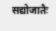सद्योजातैः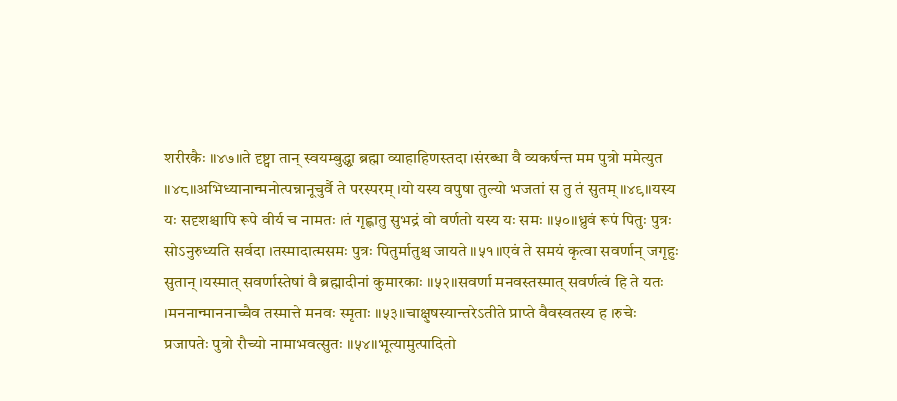शरीरकैः ॥४७॥ते दृष्ट्वा तान् स्वयम्बुद्ध्वा ब्रह्मा व्याहाहिणस्तदा ।संरब्धा वै व्यकर्षन्त मम पुत्रो ममेत्युत ॥४८॥अभिध्यानान्मनोत्पन्नानूचुर्वै ते परस्परम् ।यो यस्य वपुषा तुल्यो भजतां स तु तं सुतम् ॥४९॥यस्य यः सदृशश्चापि रूपे वीर्य च नामतः ।तं गृह्णातु सुभद्रं वो वर्णतो यस्य यः समः ॥५०॥ध्रुवं रूपं पितुः पुत्रः सोऽनुरुध्यति सर्वदा ।तस्मादात्मसमः पुत्रः पितुर्मातुश्च जायते ॥५१॥एवं ते समयं कृत्वा सवर्णान् जगृहुः सुतान् ।यस्मात् सवर्णास्तेषां वै ब्रह्मादीनां कुमारकाः ॥५२॥सवर्णा मनवस्तस्मात् सवर्णत्वं हि ते यतः ।मननान्माननाच्चैव तस्मात्ते मनवः स्मृताः ॥५३॥चाक्षुषस्यान्तरेऽतीते प्राप्ते वैवस्वतस्य ह ।रुचेः प्रजापतेः पुत्रो रौच्यो नामाभवत्सुतः ॥५४॥भूत्यामुत्पादितो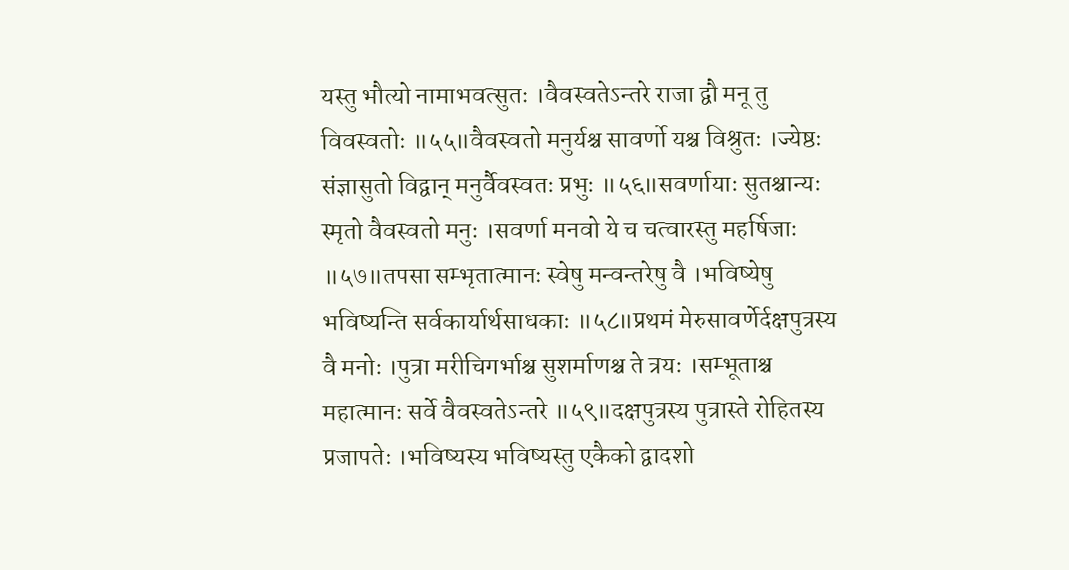यस्तु भौत्यो नामाभवत्सुतः ।वैवस्वतेऽन्तरे राजा द्वौ मनू तु विवस्वतोः ॥५५॥वैवस्वतो मनुर्यश्च सावर्णो यश्च विश्रुतः ।ज्येष्ठः संज्ञासुतो विद्वान् मनुर्वैवस्वतः प्रभुः ॥५६॥सवर्णायाः सुतश्चान्यः स्मृतो वैवस्वतो मनुः ।सवर्णा मनवो ये च चत्वारस्तु महर्षिजाः ॥५७॥तपसा सम्भृतात्मानः स्वेषु मन्वन्तरेषु वै ।भविष्येषु भविष्यन्ति सर्वकार्यार्थसाधकाः ॥५८॥प्रथमं मेरुसावर्णेर्दक्षपुत्रस्य वै मनोः ।पुत्रा मरीचिगर्भाश्च सुशर्माणश्च ते त्रयः ।सम्भूताश्च महात्मानः सर्वे वैवस्वतेऽन्तरे ॥५९॥दक्षपुत्रस्य पुत्रास्ते रोहितस्य प्रजापतेः ।भविष्यस्य भविष्यस्तु एकैको द्वादशो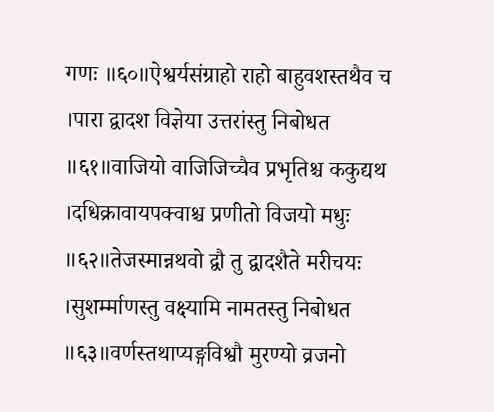गणः ॥६०॥ऐश्वर्यसंग्राहो राहो बाहुवशस्तथैव च ।पारा द्वादश विज्ञेया उत्तरांस्तु निबोधत ॥६१॥वाजियो वाजिजिच्चैव प्रभृतिश्च ककुद्यथ ।दधिक्रावायपक्वाश्च प्रणीतो विजयो मधुः ॥६२॥तेजस्मान्नथवो द्वौ तु द्वादशैते मरीचयः ।सुशर्म्माणस्तु वक्ष्यामि नामतस्तु निबोधत ॥६३॥वर्णस्तथाप्यङ्गविश्वौ मुरण्यो व्रजनो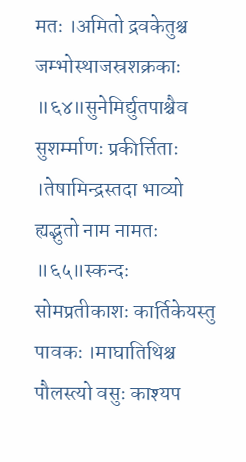मतः ।अमितो द्रवकेतुश्च जम्भोस्थाजस्रशक्रकाः ॥६४॥सुनेमिर्द्युतपाश्चैव सुशर्म्माणः प्रकीर्त्तिताः ।तेषामिन्द्रस्तदा भाव्यो ह्यद्भुतो नाम नामतः ॥६५॥स्कन्दः सोमप्रतीकाशः कार्तिकेयस्तु पावकः ।माघातिथिश्च पौलस्त्यो वसुः काश्यप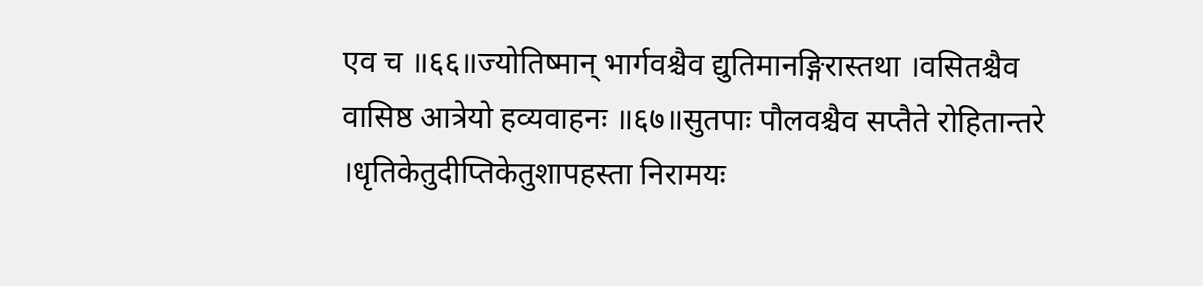एव च ॥६६॥ज्योतिष्मान् भार्गवश्चैव द्युतिमानङ्गिरास्तथा ।वसितश्चैव वासिष्ठ आत्रेयो हव्यवाहनः ॥६७॥सुतपाः पौलवश्चैव सप्तैते रोहितान्तरे ।धृतिकेतुदीप्तिकेतुशापहस्ता निरामयः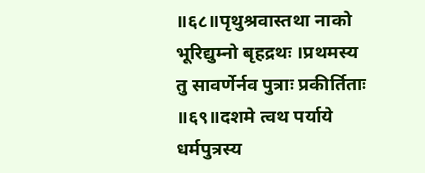॥६८॥पृथुश्रवास्तथा नाको भूरिद्युम्नो बृहद्रथः ।प्रथमस्य तु सावर्णेर्नव पुत्राः प्रकीर्तिताः ॥६९॥दशमे त्वथ पर्याये धर्मपुत्रस्य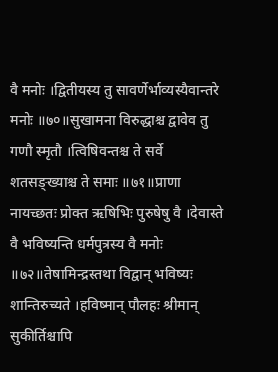वै मनोः ।द्वितीयस्य तु सावर्णेर्भाव्यस्यैवान्तरे मनोः ॥७०॥सुखामना विरुद्धाश्च द्वावेव तु गणौ स्मृतौ ।त्विषिवन्तश्च ते सर्वे शतसङ्ख्याश्च ते समाः ॥७१॥प्राणा नायच्छतः प्रोक्त ऋषिभिः पुरुषेषु वै ।देवास्ते वै भविष्यन्ति धर्मपुत्रस्य वै मनोः ॥७२॥तेषामिन्द्रस्तथा विद्वान् भविष्यः शान्तिरुच्यते ।हविष्मान् पौलहः श्रीमान् सुकीर्तिश्चापि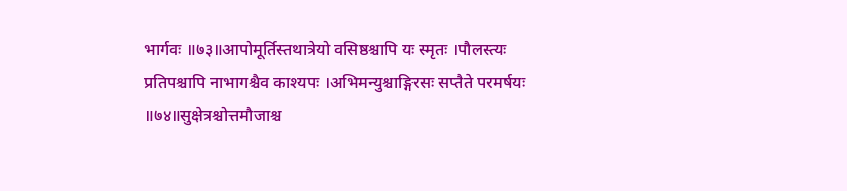भार्गवः ॥७३॥आपोमूर्तिस्तथात्रेयो वसिष्ठश्चापि यः स्मृतः ।पौलस्त्यः प्रतिपश्चापि नाभागश्चैव काश्यपः ।अभिमन्युश्चाङ्गिरसः सप्तैते परमर्षयः ॥७४॥सुक्षेत्रश्चोत्तमौजाश्च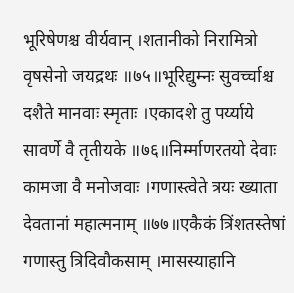भूरिषेणश्च वीर्यवान् ।शतानीको निरामित्रो वृषसेनो जयद्रथः ॥७५॥भूरिद्युम्नः सुवर्च्चाश्च दशैते मानवाः स्मृताः ।एकादशे तु पर्य्याये सावर्णे वै तृतीयके ॥७६॥निर्म्माणरतयो देवाः कामजा वै मनोजवाः ।गणास्त्वेते त्रयः ख्याता देवतानां महात्मनाम् ॥७७॥एकैकं त्रिंशतस्तेषां गणास्तु त्रिदिवौकसाम् ।मासस्याहानि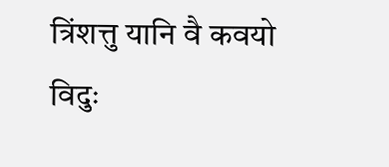त्रिंशत्तु यानि वै कवयो विदुः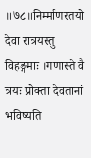॥७८॥निर्म्माणरतयो देवा रात्रयस्तु विहङ्गमाः ।गणास्ते वै त्रयः प्रोक्ता देवतानां भविष्यति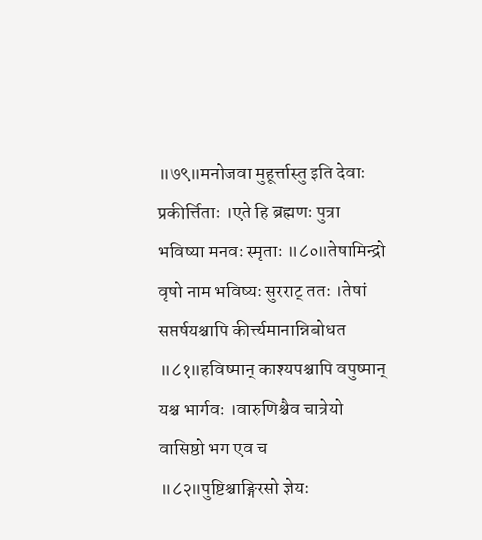॥७९॥मनोजवा मुहूर्त्तास्तु इति देवाः प्रकीर्त्तिताः ।एते हि ब्रह्मणः पुत्रा भविष्या मनवः स्मृताः ॥८०॥तेषामिन्द्रो वृषो नाम भविष्यः सुरराट् ततः ।तेषां सप्तर्षयश्चापि कीर्त्त्यमानान्निबोधत ॥८१॥हविष्मान् काश्यपश्चापि वपुष्मान् यश्च भार्गवः ।वारुणिश्चैव चात्रेयो वासिष्ठो भग एव च ॥८२॥पुष्टिश्चाङ्गिरसो ज्ञेयः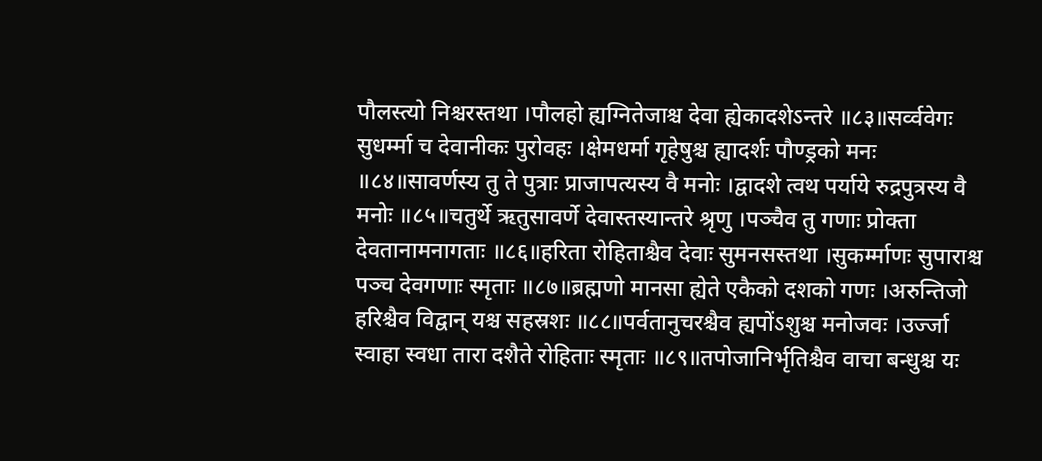पौलस्त्यो निश्चरस्तथा ।पौलहो ह्यग्नितेजाश्च देवा ह्येकादशेऽन्तरे ॥८३॥सर्व्ववेगः सुधर्म्मा च देवानीकः पुरोवहः ।क्षेमधर्मा गृहेषुश्च ह्यादर्शः पौण्ड्रको मनः ॥८४॥सावर्णस्य तु ते पुत्राः प्राजापत्यस्य वै मनोः ।द्वादशे त्वथ पर्याये रुद्रपुत्रस्य वै मनोः ॥८५॥चतुर्थे ऋतुसावर्णे देवास्तस्यान्तरे श्रृणु ।पञ्चैव तु गणाः प्रोक्ता देवतानामनागताः ॥८६॥हरिता रोहिताश्चैव देवाः सुमनसस्तथा ।सुकर्म्माणः सुपाराश्च पञ्च देवगणाः स्मृताः ॥८७॥ब्रह्मणो मानसा ह्येते एकैको दशको गणः ।अरुन्तिजो हरिश्चैव विद्वान् यश्च सहस्रशः ॥८८॥पर्वतानुचरश्चैव ह्यपोंऽशुश्च मनोजवः ।उर्ज्जा स्वाहा स्वधा तारा दशैते रोहिताः स्मृताः ॥८९॥तपोजानिर्भृतिश्चैव वाचा बन्धुश्च यः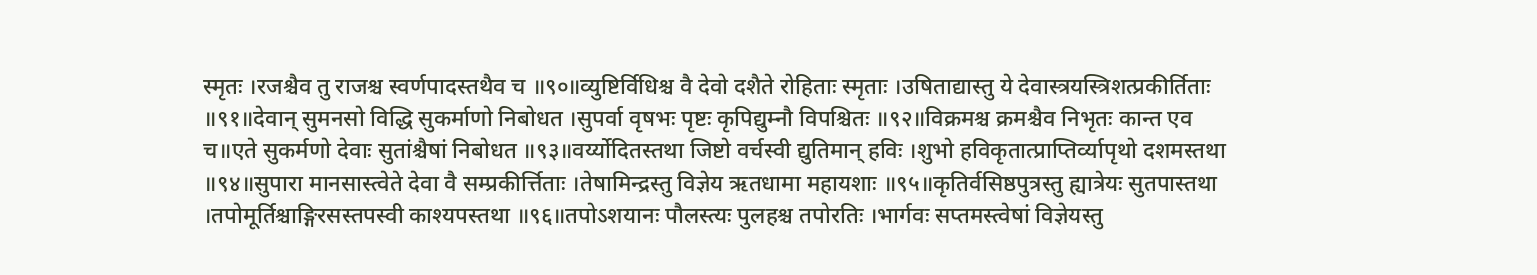स्मृतः ।रजश्चैव तु राजश्च स्वर्णपादस्तथैव च ॥९०॥व्युष्टिर्विधिश्च वै देवो दशैते रोहिताः स्मृताः ।उषिताद्यास्तु ये देवास्त्रयस्त्रिशत्प्रकीर्तिताः ॥९१॥देवान् सुमनसो विद्धि सुकर्माणो निबोधत ।सुपर्वा वृषभः पृष्टः कृपिद्युम्नौ विपश्चितः ॥९२॥विक्रमश्च क्रमश्चैव निभृतः कान्त एव च॥एते सुकर्मणो देवाः सुतांश्चैषां निबोधत ॥९३॥वर्य्योदितस्तथा जिष्टो वर्चस्वी द्युतिमान् हविः ।शुभो हविकृतात्प्राप्तिर्व्यापृथो दशमस्तथा ॥९४॥सुपारा मानसास्त्वेते देवा वै सम्प्रकीर्त्तिताः ।तेषामिन्द्रस्तु विज्ञेय ऋतधामा महायशाः ॥९५॥कृतिर्वसिष्ठपुत्रस्तु ह्यात्रेयः सुतपास्तथा ।तपोमूर्तिश्चाङ्गिरसस्तपस्वी काश्यपस्तथा ॥९६॥तपोऽशयानः पौलस्त्यः पुलहश्च तपोरतिः ।भार्गवः सप्तमस्त्वेषां विज्ञेयस्तु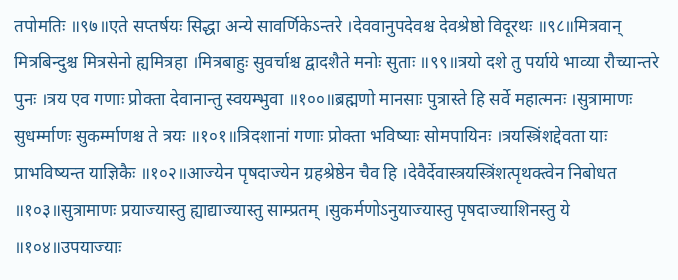तपोमतिः ॥९७॥एते सप्तर्षयः सिद्धा अन्ये सावर्णिकेऽन्तरे ।देववानुपदेवश्च देवश्रेष्ठो विदूरथः ॥९८॥मित्रवान् मित्रबिन्दुश्च मित्रसेनो ह्यमित्रहा ।मित्रबाहुः सुवर्चाश्च द्वादशैते मनोः सुताः ॥९९॥त्रयो दशे तु पर्याये भाव्या रौच्यान्तरे पुनः ।त्रय एव गणाः प्रोक्ता देवानान्तु स्वयम्भुवा ॥१००॥ब्रह्मणो मानसाः पुत्रास्ते हि सर्वे महात्मनः ।सुत्रामाणः सुधर्म्माणः सुकर्म्माणश्च ते त्रयः ॥१०१॥त्रिदशानां गणाः प्रोक्ता भविष्याः सोमपायिनः ।त्रयस्त्रिंशद्देवता याः प्राभविष्यन्त याज्ञिकैः ॥१०२॥आज्येन पृषदाज्येन ग्रहश्रेष्ठेन चैव हि ।देवैर्देवास्त्रयस्त्रिंशत्पृथक्त्वेन निबोधत ॥१०३॥सुत्रामाणः प्रयाज्यास्तु ह्याद्याज्यास्तु साम्प्रतम् ।सुकर्मणोऽनुयाज्यास्तु पृषदाज्याशिनस्तु ये ॥१०४॥उपयाज्याः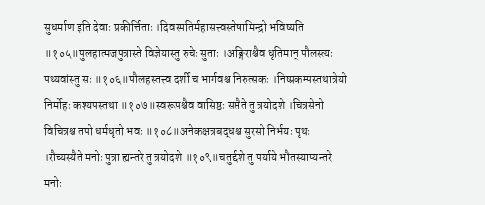सुधर्माण इति देवाः प्रकीर्त्तिताः ।दिवस्पतिर्महासत्त्वस्तेषामिन्द्रो भविष्यति ॥१०५॥पुलहात्मजपुत्रास्ते विज्ञेयास्तु रुचेः सुताः ।अङ्गिराश्चैव धृतिमान् पौलस्त्यः पथ्यवांस्तु सः ॥१०६॥पौलहस्तत्त्व दर्शी च भार्गवश्च निरुत्सकः ।निष्प्रकम्पस्तथात्रेयो निर्मोहः कश्यपस्तथा ॥१०७॥स्वरूपश्चैव वासिष्ठः सप्तैते तु त्रयोदशे ।चित्रसेनो विचित्रश्च तपो धर्मधृतो भवः ॥१०८॥अनेकक्षत्रबद्धश्च सुरसो निर्भयः पृथः ।रौच्यस्यैते मनोः पुत्रा ह्यन्तरे तु त्रयोदशे ॥१०९॥चतुर्द्दशे तु पर्याये भौतस्याप्यन्तरे मनोः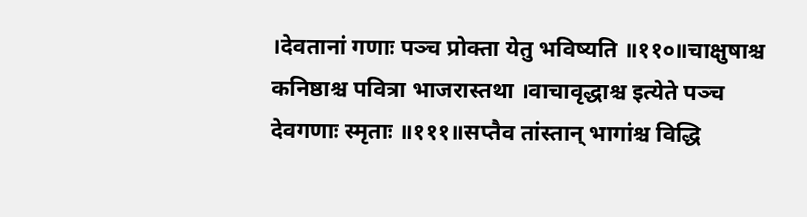।देवतानां गणाः पञ्च प्रोक्ता येतु भविष्यति ॥११०॥चाक्षुषाश्च कनिष्ठाश्च पवित्रा भाजरास्तथा ।वाचावृद्धाश्च इत्येते पञ्च देवगणाः स्मृताः ॥१११॥सप्तैव तांस्तान् भागांश्च विद्धि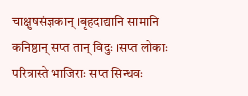चाक्षुषसंज्ञकान् ।बृहदाद्यानि सामानि कनिष्ठान् सप्त तान् विदुः ।सप्त लोकाः परित्रास्ते भाजिराः सप्त सिन्धवः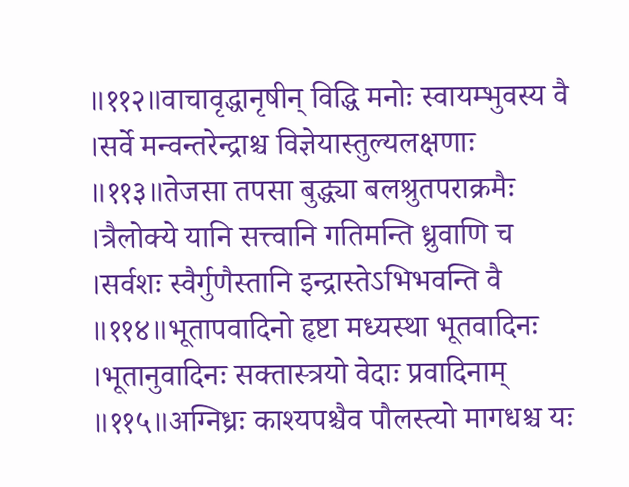॥११२॥वाचावृद्धानृषीन् विद्धि मनोः स्वायम्भुवस्य वै ।सर्वे मन्वन्तरेन्द्राश्च विज्ञेयास्तुल्यलक्षणाः ॥११३॥तेजसा तपसा बुद्ध्या बलश्रुतपराक्रमैः ।त्रैलोक्ये यानि सत्त्वानि गतिमन्ति ध्रुवाणि च ।सर्वशः स्वैर्गुणैस्तानि इन्द्रास्तेऽभिभवन्ति वै ॥११४॥भूतापवादिनो हृष्टा मध्यस्था भूतवादिनः ।भूतानुवादिनः सक्तास्त्रयो वेदाः प्रवादिनाम् ॥११५॥अग्निध्रः काश्यपश्चैव पौलस्त्यो मागधश्च यः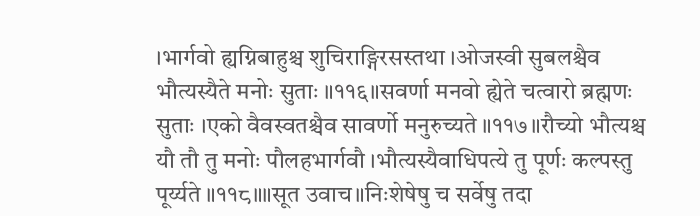।भार्गवो ह्यग्निबाहुश्च शुचिराङ्गिरसस्तथा ।ओजस्वी सुबलश्चैव भौत्यस्यैते मनोः सुताः ॥११६॥सवर्णा मनवो ह्येते चत्वारो ब्रह्मणः सुताः ।एको वैवस्वतश्चैव सावर्णो मनुरुच्यते ॥११७॥रौच्यो भौत्यश्च यौ तौ तु मनोः पौलहभार्गवौ ।भौत्यस्यैवाधिपत्ये तु पूर्णः कल्पस्तु पूर्य्यते ॥११८॥॥सूत उवाच॥निःशेषेषु च सर्वेषु तदा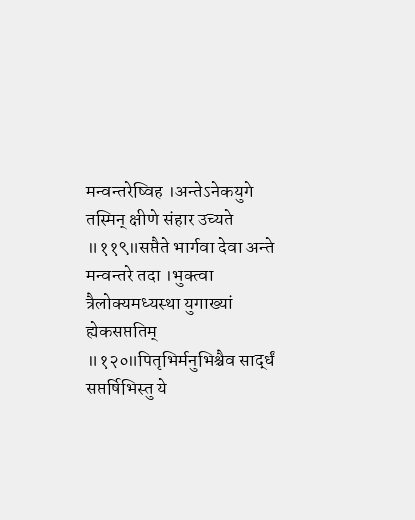मन्वन्तरेष्विह ।अन्तेऽनेकयुगे तस्मिन् क्षीणे संहार उच्यते ॥११९॥सप्तैते भार्गवा देवा अन्ते मन्वन्तरे तदा ।भुक्त्वा त्रैलोक्यमध्यस्था युगाख्यां ह्येकसप्ततिम् ॥१२०॥पितृभिर्मनुभिश्चैव सार्द्धं सप्तर्षिभिस्तु ये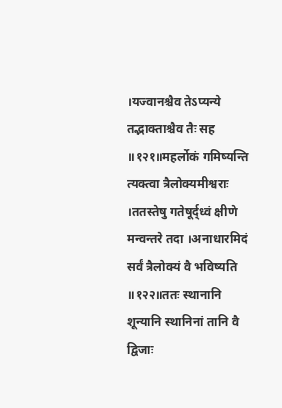।यज्वानश्चैव तेऽप्यन्ये तद्भाक्ताश्चैव तैः सह ॥१२१॥महर्लोकं गमिष्यन्ति त्यक्त्वा त्रैलोक्यमीश्वराः ।ततस्तेषु गतेषूर्द्ध्वं क्षीणे मन्वन्तरे तदा ।अनाधारमिदं सर्वं त्रैलोक्यं वै भविष्यति ॥१२२॥ततः स्थानानि शून्यानि स्थानिनां तानि वै द्विजाः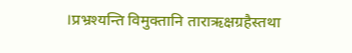।प्रभ्रश्यन्ति विमुक्तानि ताराऋक्षग्रहैस्तथा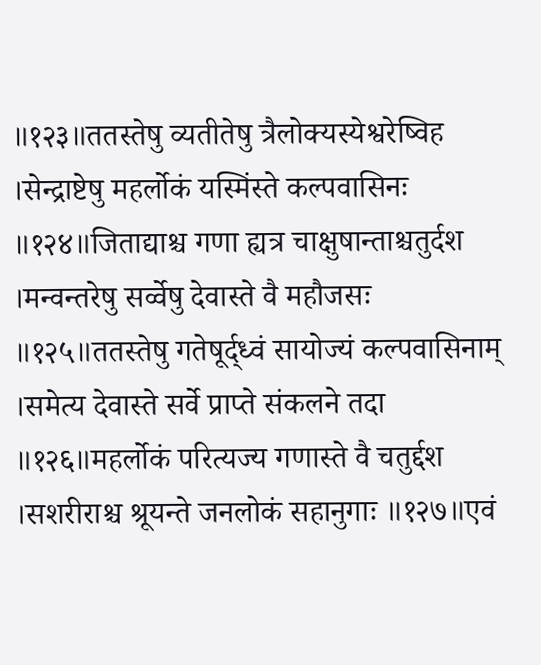॥१२३॥ततस्तेषु व्यतीतेषु त्रैलोक्यस्येश्वरेष्विह ।सेन्द्राष्टेषु महर्लोकं यस्मिंस्ते कल्पवासिनः ॥१२४॥जिताद्याश्च गणा ह्यत्र चाक्षुषान्ताश्चतुर्दश ।मन्वन्तरेषु सर्व्वेषु देवास्ते वै महौजसः ॥१२५॥ततस्तेषु गतेषूर्द्ध्वं सायोज्यं कल्पवासिनाम् ।समेत्य देवास्ते सर्वे प्राप्ते संकलने तदा ॥१२६॥महर्लोकं परित्यज्य गणास्ते वै चतुर्द्दश ।सशरीराश्च श्रूयन्ते जनलोकं सहानुगाः ॥१२७॥एवं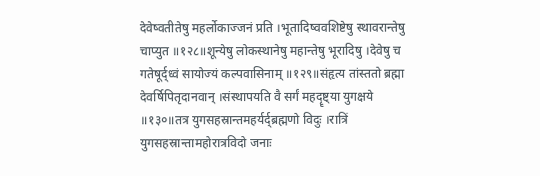देवेष्वतीतेषु महर्लोकाज्जनं प्रति ।भूतादिष्ववशिष्टेषु स्थावरान्तेषु चाप्युत ॥१२८॥शून्येषु लोकस्थानेषु महान्तेषु भूरादिषु ।देवेषु च गतेषूर्द्ध्वं सायोज्यं कल्पवासिनाम् ॥१२९॥संहृत्य तांस्ततो ब्रह्मा देवर्षिपितृदानवान् ।संस्थापयति वै सर्गं महदॄष्ट्या युगक्षये ॥१३०॥तत्र युगसहस्रान्तमहर्यर्द्ब्रह्मणो विदुः ।रात्रिं युगसहस्रान्तामहोरात्रविदो जनाः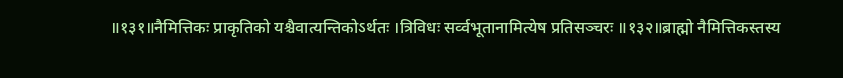॥१३१॥नैमित्तिकः प्राकृतिको यश्चैवात्यन्तिकोऽर्थतः ।त्रिविधः सर्व्वभूतानामित्येष प्रतिसञ्चरः ॥१३२॥ब्राह्मो नैमित्तिकस्तस्य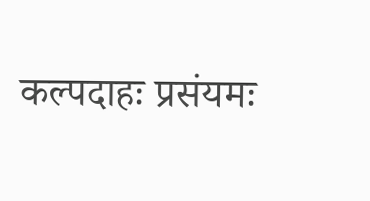कल्पदाहः प्रसंयमः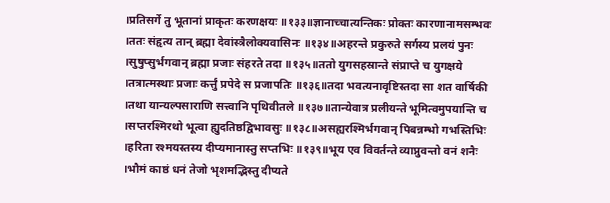।प्रतिसर्गे तु भूतानां प्राकृतः करणक्षयः ॥१३३॥ज्ञानाच्चात्यन्तिकः प्रोक्तः कारणानामसम्भवः ।ततः संहृत्य तान् ब्रह्मा देवांस्त्रैलोक्यवासिनः ॥१३४॥अहरन्ते प्रकुरुते सर्गस्य प्रलयं पुनः ।सुषुप्सुर्भगवान् ब्रह्मा प्रजाः संहरते तदा ॥१३५॥ततो युगसहस्रान्ते संप्राप्ते च युगक्षये ।तत्रात्मस्थाः प्रजाः कर्त्तुं प्रपेदे स प्रजापतिः ॥१३६॥तदा भवत्यनावृष्टिस्तदा सा शत वार्षिकी ।तथा यान्यल्पसाराणि सत्त्वानि पृथिवीतले ॥१३७॥तान्येवात्र प्रलीयन्ते भूमित्वमुपयान्ति च ।सप्तरश्मिरथो भूत्वा ह्युदतिष्ठद्विभावसुः ॥१३८॥असह्यरश्मिर्भगवान् पिबन्नम्भो गभस्तिभिः ।हरिता रश्मयस्तस्य दीप्यमानास्तु सप्तभिः ॥१३९॥भूय एव विवर्तन्ते व्याप्नुवन्तो वनं शनैः ।भौमं काष्ठं धनं तेजो भृशमद्भिस्तु दीप्यते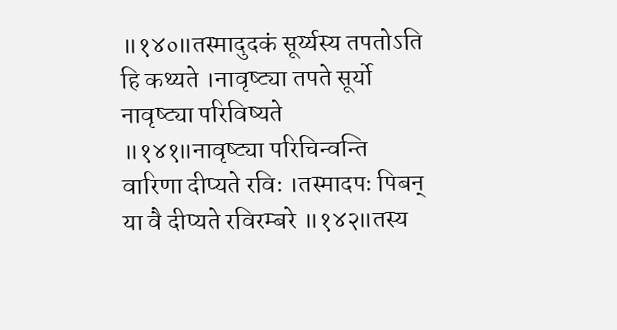॥१४०॥तस्मादुदकं सूर्य्यस्य तपतोऽति हि कथ्यते ।नावृष्ट्या तपते सूर्यो नावृष्ट्या परिविष्यते ॥१४१॥नावृष्ट्या परिचिन्वन्ति वारिणा दीप्यते रविः ।तस्मादपः पिबन् या वै दीप्यते रविरम्बरे ॥१४२॥तस्य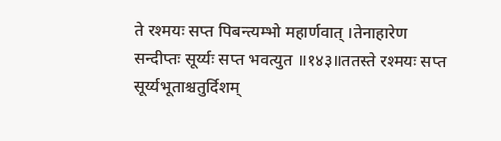ते रश्मयः सप्त पिबन्त्यम्भो महार्णवात् ।तेनाहारेण सन्दीप्तः सूर्य्यः सप्त भवत्युत ॥१४३॥ततस्ते रश्मयः सप्त सूर्य्यभूताश्चतुर्दिशम्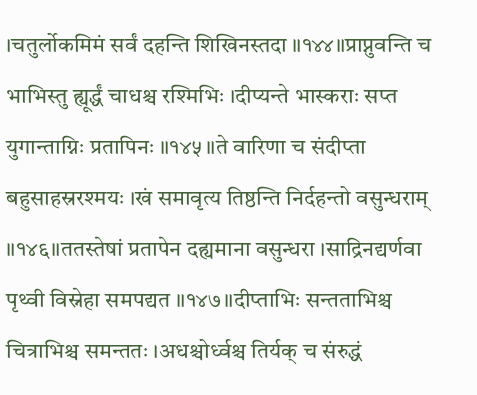।चतुर्लोकमिमं सर्वं दहन्ति शिखिनस्तदा ॥१४४॥प्राप्नुवन्ति च भाभिस्तु ह्यूर्द्धं चाधश्च रश्मिभिः ।दीप्यन्ते भास्कराः सप्त युगान्ताग्निः प्रतापिनः ॥१४५॥ते वारिणा च संदीप्ता बहुसाहस्ररश्मयः ।खं समावृत्य तिष्ठन्ति निर्दहन्तो वसुन्धराम् ॥१४६॥ततस्तेषां प्रतापेन दह्यमाना वसुन्धरा ।साद्रिनद्यर्णवा पृथ्वी विस्नेहा समपद्यत ॥१४७॥दीप्ताभिः सन्तताभिश्च चित्राभिश्च समन्ततः ।अधश्चोर्ध्वश्च तिर्यक् च संरुद्धं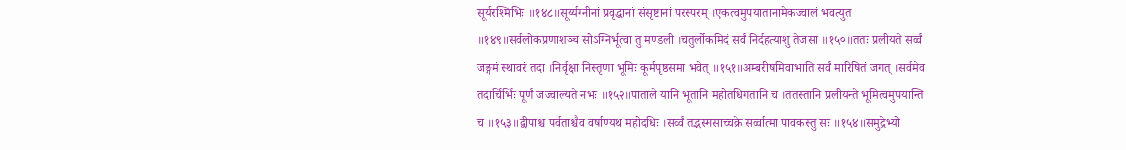सूर्यरश्मिभिः ॥१४८॥सूर्य्यग्नीनां प्रवृद्धानां संसृष्टानां परस्परम् ।एकत्वमुपयातानामेकज्वालं भवत्युत ॥१४९॥सर्वलोकप्रणाशञ्च सोऽग्निर्भूत्वा तु मण्डली ।चतुर्लोकमिदं सर्वं निर्दहत्याशु तेजसा ॥१५०॥ततः प्रलीयते सर्व्वं जङ्गमं स्थावरं तदा ।निर्वृक्षा निस्तृणा भूमिः कूर्मपृष्ठसमा भवेत् ॥१५१॥अम्बरीषमिवाभाति सर्वं मारिषितं जगत् ।सर्वमेव तदार्चिर्भिः पूर्णं जज्वाल्यते नभः ॥१५२॥पाताले यानि भूतानि महोतधिगतानि च ।ततस्तानि प्रलीयन्ते भूमित्वमुपयान्ति च ॥१५३॥द्वीपाश्च पर्वताश्चैव वर्षाण्यथ महोदधिः ।सर्व्वं तद्भस्मसाच्चक्रे सर्व्वात्मा पावकस्तु सः ॥१५४॥समुद्रेभ्यो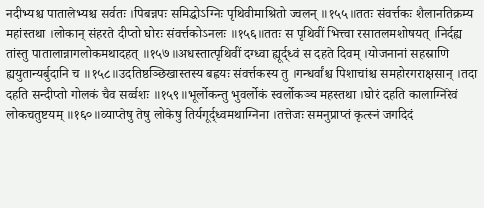नदीभ्यश्च पातालेभ्यश्च सर्वतः ।पिबन्नपः समिद्धोऽग्निः पृथिवीमाश्रितो ज्वलन् ॥१५५॥ततः संवर्त्तकः शैलानतिक्रम्य महांस्तथा ।लोकान् संहरते दीप्तो घोरः संवर्त्तकोऽनलः ॥१५६॥ततः स पृथिवीं भित्त्वा रसातलमशोषयत् ।निर्दह्य तांस्तु पातालान्नागलोकमथादहत् ॥१५७॥अधस्तात्पृथिवीं दग्ध्वा ह्यूर्द्ध्वं स दहते दिवम् ।योजनानां सहस्राणि ह्ययुतान्यर्बुदानि च ॥१५८॥उदतिष्ठञ्छिखास्तस्य बह्वयः संवर्त्तकस्य तु ।गन्धर्वांश्च पिशाचांश्च समहोरगराक्षसान् ।तदा दहति सन्दीप्तो गोलकं चैव सर्व्वशः ॥१५९॥भूर्लोकन्तु भुवर्लोकं स्वर्लोकञ्च महस्तथा ।घोरं दहति कालाग्निरेवं लोकचतुष्टयम् ॥१६०॥व्याप्तेषु तेषु लोकेषु तिर्यगूर्द्ध्वमथाग्निना ।तत्तेजः समनुप्राप्तं कृत्स्नं जगदिदं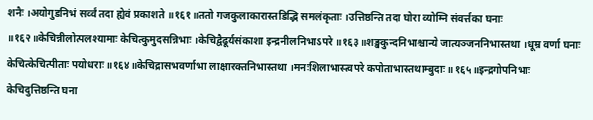शनैः ।अयोगुडनिभं सर्व्वं तदा ह्येवं प्रकाशते ॥१६१॥ततो गजकुलाकारास्तडिद्भि समलंकृताः ।उत्तिष्ठन्ति तदा घोरा व्योम्नि संवर्त्तका घनाः ॥१६२॥केचिन्नीलोत्पलश्यामाः केचित्कुमुदसन्निभाः ।केचिद्वैढूर्यसंकाशा इन्द्रनीलनिभाऽपरे ॥१६३॥शङ्खकुन्दनिभाश्चान्ये जात्यञ्जननिभास्तथा ।धूम्र वर्णा घनाः केचित्केचित्पीताः पयोधराः ॥१६४॥केचिद्रासभवर्णाभा लाक्षारक्तनिभास्तथा ।मनःशिलाभास्त्वपरे कपोताभास्तथाम्बुदाः ॥१६५॥इन्द्रगोपनिभाः केचिदुत्तिष्ठन्ति घना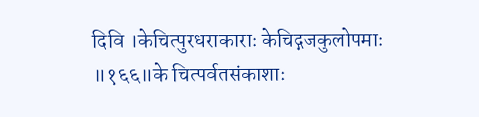दिवि ।केचित्पुरधराकाराः केचिद्गजकुलोपमाः ॥१६६॥के चित्पर्वतसंकाशाः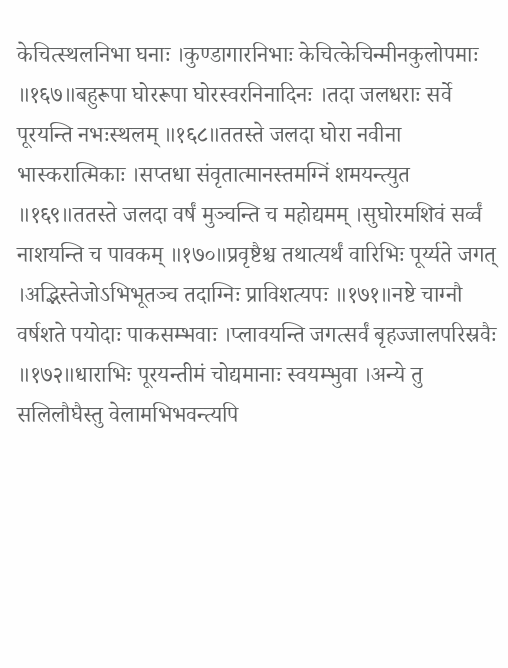केचित्स्थलनिभा घनाः ।कुण्डागारनिभाः केचित्केचिन्मीनकुलोपमाः ॥१६७॥बहुरूपा घोररूपा घोरस्वरनिनादिनः ।तदा जलधराः सर्वे पूरयन्ति नभःस्थलम् ॥१६८॥ततस्ते जलदा घोरा नवीना भास्करात्मिकाः ।सप्तधा संवृतात्मानस्तमग्निं शमयन्त्युत ॥१६९॥ततस्ते जलदा वर्षं मुञ्चन्ति च महोद्यमम् ।सुघोरमशिवं सर्व्वं नाशयन्ति च पावकम् ॥१७०॥प्रवृष्टैश्च तथात्यर्थं वारिभिः पूर्य्यते जगत् ।अद्भिस्तेजोऽभिभूतञ्च तदाग्निः प्राविशत्यपः ॥१७१॥नष्टे चाग्नौ वर्षशते पयोदाः पाकसम्भवाः ।प्लावयन्ति जगत्सर्वं बृहज्जालपरिस्रवैः ॥१७२॥धाराभिः पूरयन्तीमं चोद्यमानाः स्वयम्भुवा ।अन्ये तु सलिलौघैस्तु वेलामभिभवन्त्यपि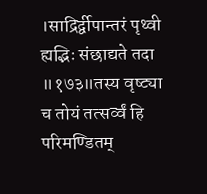।साद्रिर्द्वीपान्तरं पृथ्वी ह्यद्भिः संछाद्यते तदा ॥१७३॥तस्य वृष्ट्या च तोयं तत्सर्व्वं हि परिमण्डितम्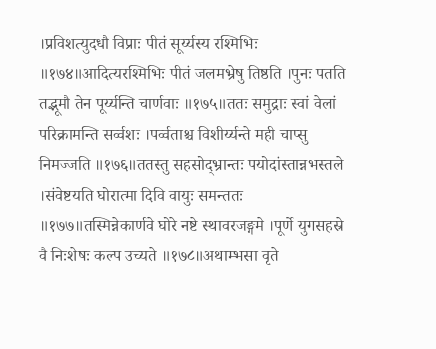।प्रविशत्युदधौ विप्राः पीतं सूर्य्यस्य रश्मिभिः ॥१७४॥आदित्यरश्मिभिः पीतं जलमभ्रेषु तिष्ठति ।पुनः पतति तद्भूमौ तेन पूर्य्यन्ति चार्णवाः ॥१७५॥ततः समुद्राः स्वां वेलां परिक्रामन्ति सर्व्वशः ।पर्व्वताश्च विशीर्य्यन्ते मही चाप्सु निमज्जति ॥१७६॥ततस्तु सहसोद्भ्रान्तः पयोदांस्तान्नभस्तले ।संवेष्टयति घोरात्मा दिवि वायुः समन्ततः ॥१७७॥तस्मिन्नेकार्णवे घोरे नष्टे स्थावरजङ्गमे ।पूर्णे युगसहस्रे वै निःशेषः कल्प उच्यते ॥१७८॥अथाम्भसा वृते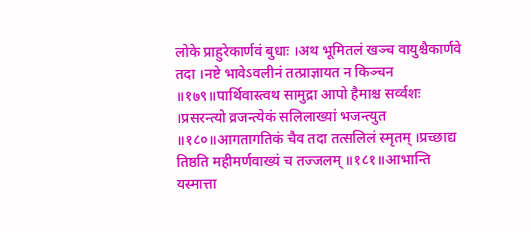लोके प्राहुरेकार्णवं बुधाः ।अथ भूमितलं खञ्च वायुश्चैकार्णवे तदा ।नष्टे भावेऽवलीनं तत्प्राज्ञायत न किञ्चन ॥१७९॥पार्थिवास्त्वथ सामुद्रा आपो हैमाश्च सर्व्वशः ।प्रसरन्त्यो व्रजन्त्येकं सलिलाख्यां भजन्त्युत ॥१८०॥आगतागतिकं चैव तदा तत्सलिलं स्मृतम् ।प्रच्छाद्य तिष्ठति महीमर्णवाख्यं च तज्जलम् ॥१८१॥आभान्ति यस्मात्ता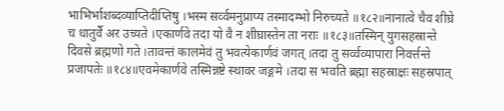भाभिर्भाशब्दव्याप्तिदीप्तिषु ।भस्म सर्व्वमनुप्राप्य तस्मादम्भो निरुच्यते ॥१८२॥नानात्वे चैव शीघ्रे च धातुर्वै अर उच्यते ।एकार्णवे तदा यो वै न शीघ्रास्तेन ता नराः ॥१८३॥तस्मिन् युगसहस्रान्ते दिवसे ब्रह्मणो गते ।तावन्तं कालमेवं तु भवत्येकार्णवं जगत् ।तदा तु सर्व्वव्यापारा निवर्त्तन्ते प्रजापतेः ॥१८४॥एवमेकार्णवे तस्मिन्नष्टे स्थावर जङ्गमे ।तदा स भवति ब्रह्मा सहस्राक्षः सहस्रपात्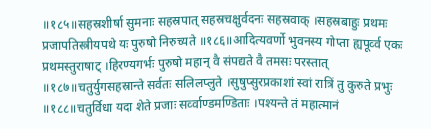॥१८५॥सहस्रशीर्षा सुमनाः सहस्रपात् सहस्रचक्षुर्वदनः सहस्रवाक् ।सहस्रबाहुः प्रथमः प्रजापतिस्त्रीयपथे यः पुरुषो निरुच्यते ॥१८६॥आदित्यवर्णो भुवनस्य गोप्ता ह्यपूर्व्व एकः प्रथमस्तुराषाट् ।हिरण्यगर्भः पुरुषो महान् वै संपद्यते वै तमसः परस्तात् ॥१८७॥चतुर्युगसहस्रान्ते सर्वतः सलिलप्लुते ।सुषुप्सुरप्रकाशां स्वां रात्रिं तु कुरुते प्रभुः ॥१८८॥चतुर्विधा यदा शेते प्रजाः सर्व्वाण्डमण्डिताः ।पश्यन्ते तं महात्मानं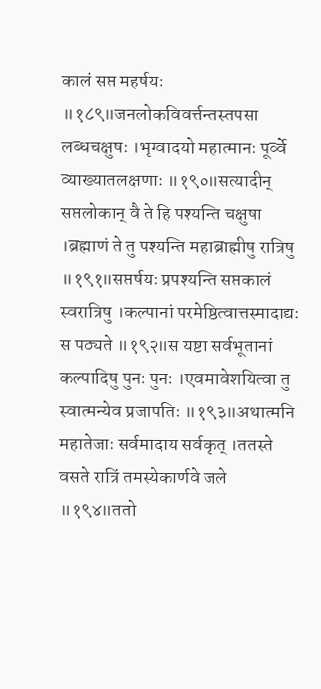कालं सप्त महर्षयः ॥१८९॥जनलोकविवर्त्तन्तस्तपसा लब्धचक्षुषः ।भृग्वादयो महात्मानः पूर्व्वे व्याख्यातलक्षणाः ॥१९०॥सत्यादीन् सप्तलोकान् वै ते हि पश्यन्ति चक्षुषा ।ब्रह्माणं ते तु पश्यन्ति महाब्राह्मीषु रात्रिषु ॥१९१॥सप्तर्षयः प्रपश्यन्ति सप्तकालं स्वरात्रिषु ।कल्पानां परमेष्ठित्वात्तस्मादाद्यः स पठ्यते ॥१९२॥स यष्टा सर्वभूतानां कल्पादिषु पुनः पुनः ।एवमावेशयित्वा तु स्वात्मन्येव प्रजापतिः ॥१९३॥अथात्मनि महातेजाः सर्वमादाय सर्वकृत् ।ततस्ते वसते रात्रिं तमस्येकार्णवे जले ॥१९४॥ततो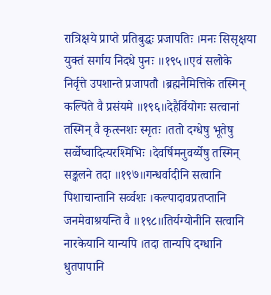रात्रिक्षये प्राप्ते प्रतिबुद्धः प्रजापतिः ।मनः सिसृक्षया युक्तं सर्गाय निदधे पुनः ॥१९५॥एवं सलोके निर्वृत्ते उपशान्ते प्रजापतौ ।ब्रह्मनैमित्तिके तस्मिन् कल्पिते वै प्रसंयमे ॥१९६॥देहैर्वियोगः सत्वानां तस्मिन् वै कृत्स्नशः स्मृतः ।ततो दग्धेषु भूतेषु सर्व्वेष्वादित्यरश्मिभिः ।देवर्षिमनुवर्य्येषु तस्मिन् सङ्कलने तदा ॥१९७॥गन्धर्वादीनि सत्वानि पिशाचान्तानि सर्व्वशः ।कल्पादावप्रतप्तानि जनमेवाश्रयन्ति वै ॥१९८॥तिर्यग्योनीनि सत्वानि नारकेयानि यान्यपि ।तदा तान्यपि दग्धानि धुतपापानि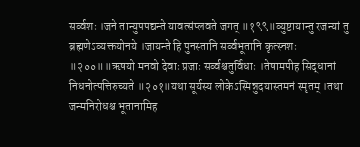सर्व्वशः ।जने तान्युपपद्यन्ते यावत्संप्लवते जगत् ॥१९९॥व्युष्टायान्तु रजन्यां तु ब्रह्मणेऽव्यक्तयोनये ।जायन्ते हि पुनस्तानि सर्व्वभूतानि कृत्स्नशः ॥२००॥॥ऋषयो मनवो देवाः प्रजाः सर्व्वश्चतुर्विधाः ।तेषामपीह सिद्धानां निधनोत्पत्तिरुच्यते ॥२०१॥यथा सूर्यस्य लोकेऽस्मिन्नुदयास्तमनं स्मृतम् ।तथा जन्मनिरोधश्च भूतानामिह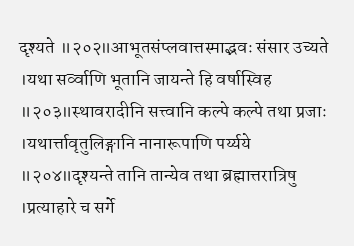दृश्यते ॥२०२॥आभूतसंप्लवात्तस्माद्भवः संसार उच्यते ।यथा सर्व्वाणि भूतानि जायन्ते हि वर्षास्विह ॥२०३॥स्थावरादीनि सत्त्वानि कल्पे कल्पे तथा प्रजाः ।यथार्त्तावृतुलिङ्गानि नानारूपाणि पर्य्यये ॥२०४॥दृश्यन्ते तानि तान्येव तथा ब्रह्मात्तरात्रिषु ।प्रत्याहारे च सर्गे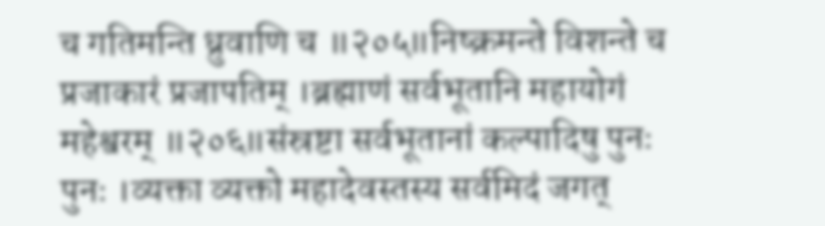च गतिमन्ति ध्रुवाणि च ॥२०५॥निष्क्रमन्ते विशन्ते च प्रजाकारं प्रजापतिम् ।ब्रह्माणं सर्वभूतानि महायोगं महेश्वरम् ॥२०६॥संस्रष्टा सर्वभूतानां कल्पादिषु पुनः पुनः ।व्यक्ता व्यक्तो महादेवस्तस्य सर्वमिदं जगत्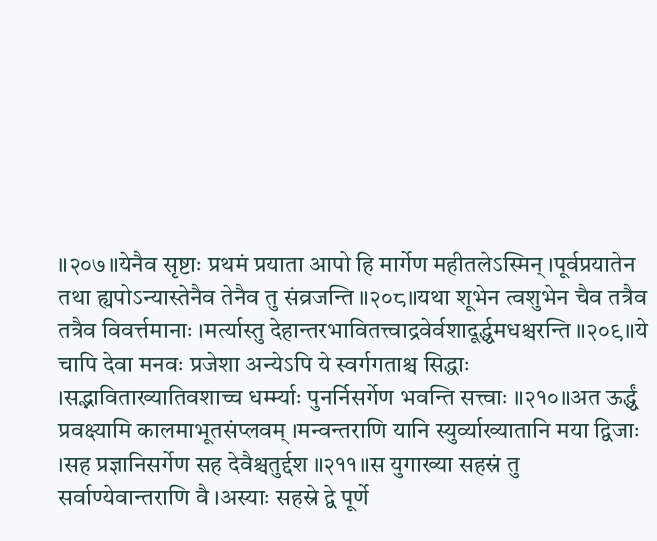॥२०७॥येनैव सृष्टाः प्रथमं प्रयाता आपो हि मार्गेण महीतलेऽस्मिन् ।पूर्वप्रयातेन तथा ह्यपोऽन्यास्तेनैव तेनैव तु संव्रजन्ति ॥२०८॥यथा शूभेन त्वशुभेन चैव तत्रैव तत्रैव विवर्त्तमानाः ।मर्त्यास्तु देहान्तरभावितत्त्वाद्रवेर्वशादूर्द्ध्वमधश्चरन्ति ॥२०९॥ये चापि देवा मनवः प्रजेशा अन्येऽपि ये स्वर्गगताश्च सिद्धाः ।सद्भाविताख्यातिवशाच्च धर्म्म्याः पुनर्निसर्गेण भवन्ति सत्त्वाः ॥२१०॥अत ऊर्द्ध्वं प्रवक्ष्यामि कालमाभूतसंप्लवम् ।मन्वन्तराणि यानि स्युर्व्याख्यातानि मया द्विजाः ।सह प्रज्ञानिसर्गेण सह देवैश्चतुर्द्दश ॥२११॥स युगाख्या सहस्रं तु सर्वाण्येवान्तराणि वै ।अस्याः सहस्रे द्वे पूर्णे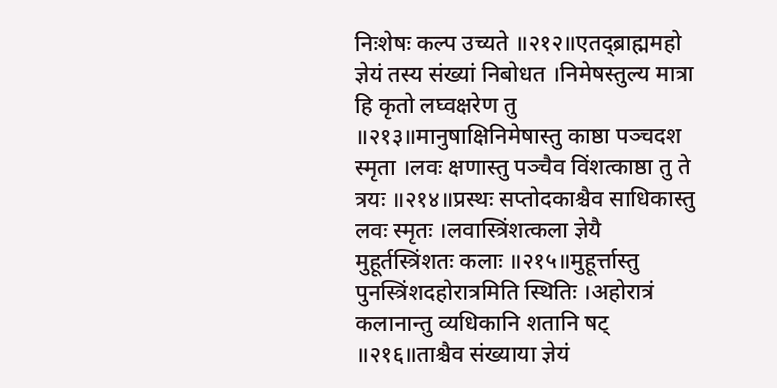निःशेषः कल्प उच्यते ॥२१२॥एतद्ब्राह्ममहो ज्ञेयं तस्य संख्यां निबोधत ।निमेषस्तुल्य मात्रा हि कृतो लघ्वक्षरेण तु ॥२१३॥मानुषाक्षिनिमेषास्तु काष्ठा पञ्चदश स्मृता ।लवः क्षणास्तु पञ्चैव विंशत्काष्ठा तु ते त्रयः ॥२१४॥प्रस्थः सप्तोदकाश्चैव साधिकास्तु लवः स्मृतः ।लवास्त्रिंशत्कला ज्ञेयै मुहूर्तस्त्रिंशतः कलाः ॥२१५॥मुहूर्त्तास्तु पुनस्त्रिंशदहोरात्रमिति स्थितिः ।अहोरात्रं कलानान्तु व्यधिकानि शतानि षट् ॥२१६॥ताश्चैव संख्याया ज्ञेयं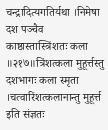चन्द्रादित्यगतिर्यथा ।निमेषा दश पञ्चैव काष्ठास्तास्त्रिंशतः कला ॥२१७॥त्रिंशत्कला मुहूर्त्तस्तु दशभागः कला स्मृता ।चत्वारिंशत्कलानान्तु मुहूर्त्त इति संज्ञतः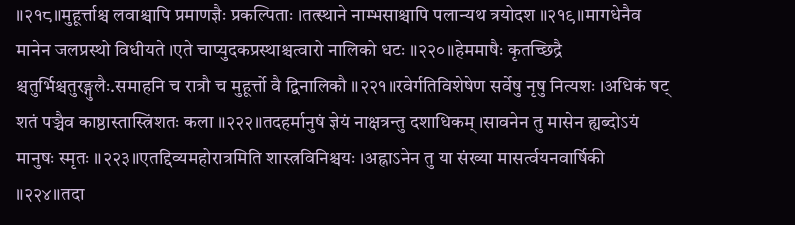॥२१८॥मुहूर्त्ताश्च लवाश्चापि प्रमाणज्ञैः प्रकल्पिताः ।तत्स्थाने नाम्भसाश्चापि पलान्यथ त्रयोदश ॥२१९॥मागधेनैव मानेन जलप्रस्थो विधीयते ।एते चाप्युदकप्रस्थाश्चत्वारो नालिको धटः ॥२२०॥हेममाषैः कृतच्छिद्रै श्चतुर्भिश्चतुरङ्गुलैः.समाहनि च रात्रौ च मुहूर्त्तो वै द्विनालिकौ ॥२२१॥रवेर्गतिविशेषेण सर्वेषु नृषु नित्यशः ।अधिकं षट् शतं पञ्चैव काष्ठास्तास्त्रिंशतः कला ॥२२२॥तदहर्मानुषं ज्ञेयं नाक्षत्रन्तु दशाधिकम् ।सावनेन तु मासेन ह्यब्दोऽयं मानुषः स्मृतः ॥२२३॥एतद्दिव्यमहोरात्रमिति शास्त्रविनिश्चयः ।अह्नाऽनेन तु या संख्या मासर्त्वयनवार्षिकी ॥२२४॥तदा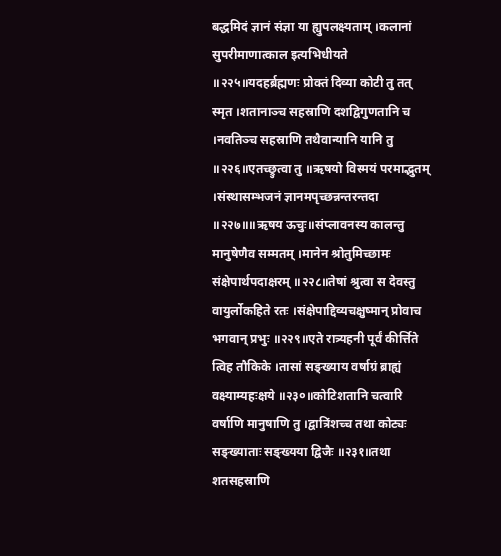बद्धमिदं ज्ञानं संज्ञा या ह्युपलक्ष्यताम् ।कलानां सुपरीमाणात्काल इत्यभिधीयते ॥२२५॥यदहर्ब्रह्मणः प्रोक्तं दिव्या कोटी तु तत् स्मृत ।शतानाञ्च सहस्राणि दशद्विगुणतानि च ।नवतिञ्च सहस्राणि तथैवान्यानि यानि तु ॥२२६॥एतच्छ्रुत्वा तु ॥ऋषयो विस्मयं परमाद्भुतम् ।संस्थासम्भजनं ज्ञानमपृच्छन्नन्तरन्तदा ॥२२७॥॥ऋषय ऊचुः॥संप्लावनस्य कालन्तु मानुषेणैव सम्मतम् ।मानेन श्रोतुमिच्छामः संक्षेपार्थपदाक्षरम् ॥२२८॥तेषां श्रुत्वा स देवस्तु वायुर्लोकहिते रतः ।संक्षेपाद्दिव्यचक्षुष्मान् प्रोवाच भगवान् प्रभुः ॥२२९॥एते रात्र्यहनी पूर्वं कीर्त्तिते त्विह तौकिके ।तासां सङ्ख्याय वर्षाग्रं ब्राह्यं वक्ष्याम्यहःक्षये ॥२३०॥कोटिशतानि चत्वारि वर्षाणि मानुषाणि तु ।द्वात्रिंशच्च तथा कोट्यः सङ्ख्याताः सङ्ख्यया द्विजैः ॥२३१॥तथा शतसहस्राणि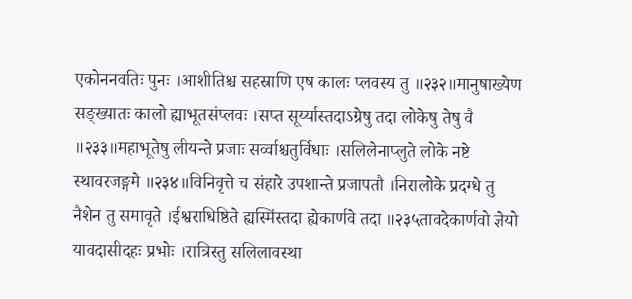एकोननवतिः पुनः ।आशीतिश्च सहस्राणि एष कालः प्लवस्य तु ॥२३२॥मानुषाख्येण सङ्ख्यातः कालो ह्याभूतसंप्लवः ।सप्त सूर्य्यास्तदाऽग्रेषु तदा लोकेषु तेषु वै ॥२३३॥महाभूतेषु लीयन्ते प्रजाः सर्व्वाश्चतुर्विधाः ।सलिलेनाप्लुते लोके नष्टे स्थावरजङ्गमे ॥२३४॥विनिवृत्ते च संहारे उपशान्ते प्रजापतौ ।निरालोके प्रदग्धे तु नैशेन तु समावृते ।ईश्वराधिष्ठिते ह्यस्मिंस्तदा ह्येकार्णवे तदा ॥२३५तावदेकार्णवो ज्ञेयो यावदासीदहः प्रभोः ।रात्रिस्तु सलिलावस्था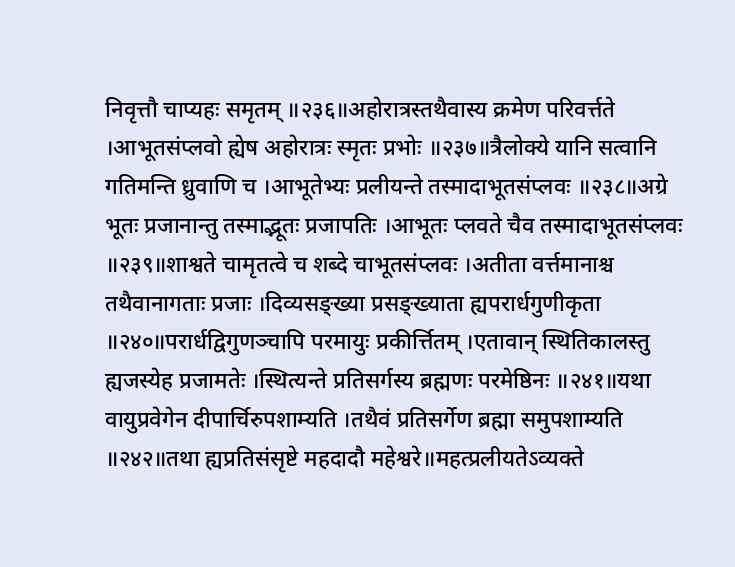निवृत्तौ चाप्यहः समृतम् ॥२३६॥अहोरात्रस्तथैवास्य क्रमेण परिवर्त्तते ।आभूतसंप्लवो ह्येष अहोरात्रः स्मृतः प्रभोः ॥२३७॥त्रैलोक्ये यानि सत्वानि गतिमन्ति ध्रुवाणि च ।आभूतेभ्यः प्रलीयन्ते तस्मादाभूतसंप्लवः ॥२३८॥अग्रे भूतः प्रजानान्तु तस्माद्भूतः प्रजापतिः ।आभूतः प्लवते चैव तस्मादाभूतसंप्लवः ॥२३९॥शाश्वते चामृतत्वे च शब्दे चाभूतसंप्लवः ।अतीता वर्त्तमानाश्च तथैवानागताः प्रजाः ।दिव्यसङ्ख्या प्रसङ्ख्याता ह्यपरार्धगुणीकृता ॥२४०॥परार्धद्विगुणञ्चापि परमायुः प्रकीर्त्तितम् ।एतावान् स्थितिकालस्तु ह्यजस्येह प्रजामतेः ।स्थित्यन्ते प्रतिसर्गस्य ब्रह्मणः परमेष्ठिनः ॥२४१॥यथा वायुप्रवेगेन दीपार्चिरुपशाम्यति ।तथैवं प्रतिसर्गेण ब्रह्मा समुपशाम्यति ॥२४२॥तथा ह्यप्रतिसंसृष्टे महदादौ महेश्वरे॥महत्प्रलीयतेऽव्यक्ते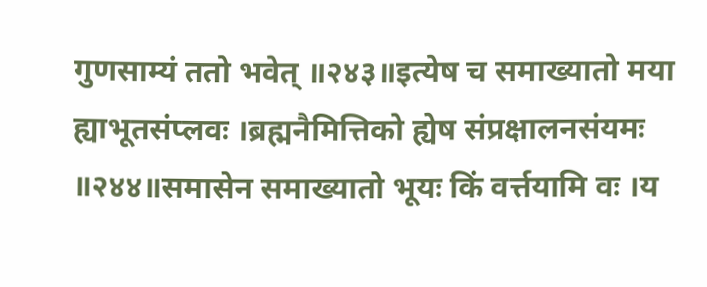गुणसाम्यं ततो भवेत् ॥२४३॥इत्येष च समाख्यातो मया ह्याभूतसंप्लवः ।ब्रह्मनैमित्तिको ह्येष संप्रक्षालनसंयमः ॥२४४॥समासेन समाख्यातो भूयः किं वर्त्तयामि वः ।य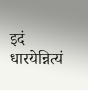इदं धारयेन्नित्यं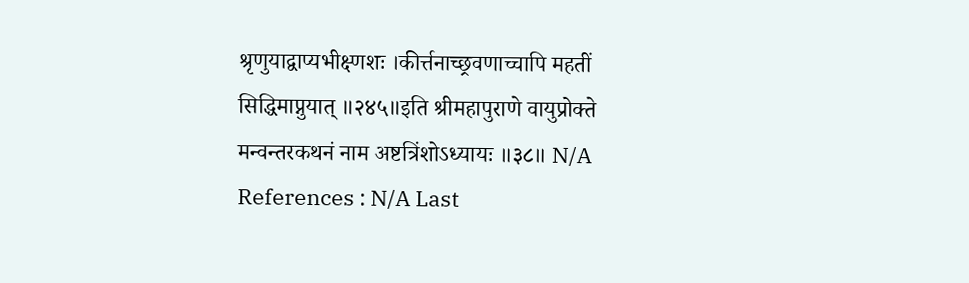श्रृणुयाद्वाप्यभीक्ष्णशः ।कीर्त्तनाच्छ्रवणाच्चापि महतीं सिद्धिमाप्नुयात् ॥२४५॥इति श्रीमहापुराणे वायुप्रोक्ते मन्वन्तरकथनं नाम अष्टत्रिंशोऽध्यायः ॥३८॥ N/A References : N/A Last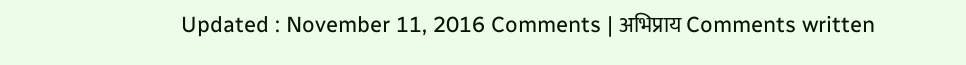Updated : November 11, 2016 Comments | अभिप्राय Comments written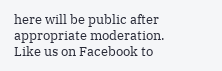here will be public after appropriate moderation. Like us on Facebook to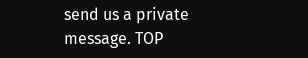send us a private message. TOP